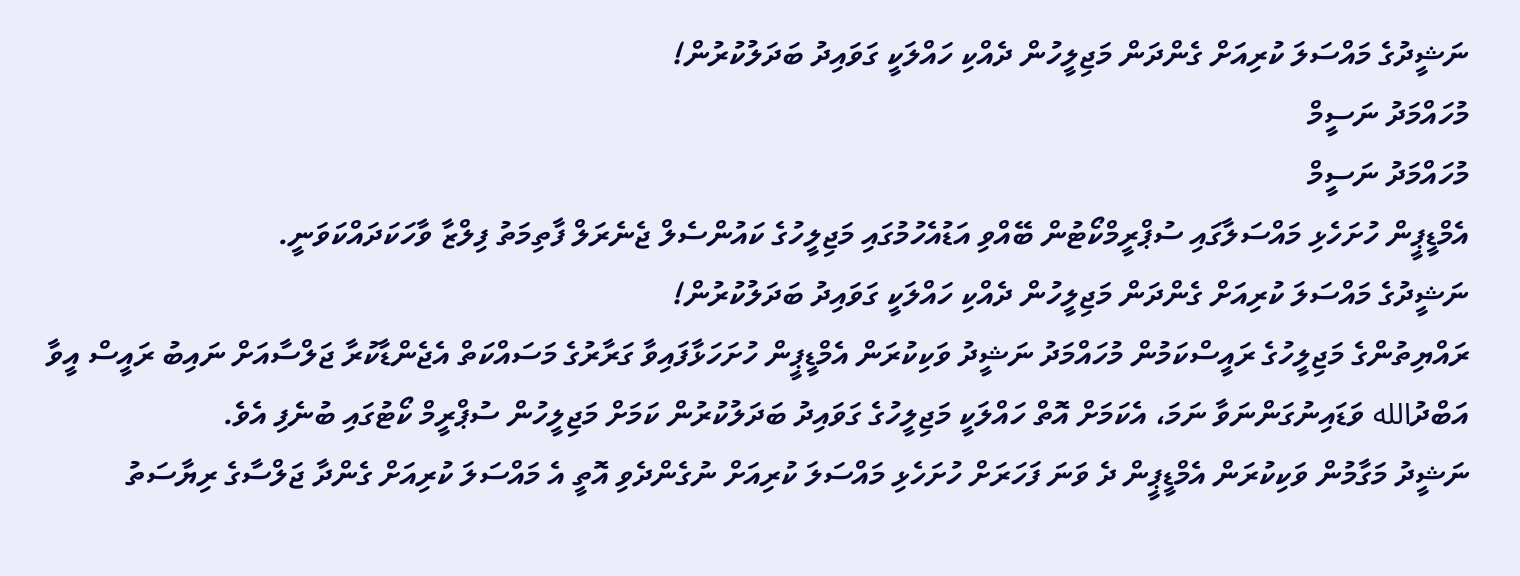ނަޝީދުގެ މައްސަލަ ކުރިއަށް ގެންދަން މަޖިލީހުން ދެއްކި ހައްލަކީ ގަވައިދު ބަދަލުކުރުން!
މުހައްމަދު ނަސީމް
މުހައްމަދު ނަސީމް
އެމްޑީޕީން ހުށަހެޅި މައްސަލާގައި ސުޕްރީމްކޯޓުން ބޭއްވި އަޑުއެހުމުގައި މަޖިލީހުގެ ކައުންސެލް ޖެނެރަލް ފާތިމަތު ފިލްޒާ ވާހަކަދައްކަވަނީ.
ނަޝީދުގެ މައްސަލަ ކުރިއަށް ގެންދަން މަޖިލީހުން ދެއްކި ހައްލަކީ ގަވައިދު ބަދަލުކުރުން!
ރައްޔިތުންގެ މަޖިލީހުގެ ރައީސްކަމުން މުހައްމަދު ނަޝީދު ވަކިކުރަން އެމްޑީޕީން ހުށަހަޅާފައިވާ ގަރާރުގެ މަސައްކަތް އެޖެންޑާކުރާ ޖަލްސާއަށް ނައިބު ރައީސް އީވާ އަބްދުالله ވަޑައިނުގަންނަވާ ނަމަ، އެކަމަށް އޮތް ހައްލަކީ މަޖިލީހުގެ ގަވައިދު ބަދަލުކުރުން ކަމަށް މަޖިލީހުން ސުޕްރީމް ކޯޓުގައި ބުނެފި އެވެ.
ނަޝީދު މަގާމުން ވަކިކުރަން އެމްޑީޕީން ދެ ވަނަ ފަހަރަށް ހުށަހެޅި މައްސަލަ ކުރިއަށް ނުގެންދެވި އޮތީ އެ މައްސަލަ ކުރިއަށް ގެންދާ ޖަލްސާގެ ރިޔާސަތު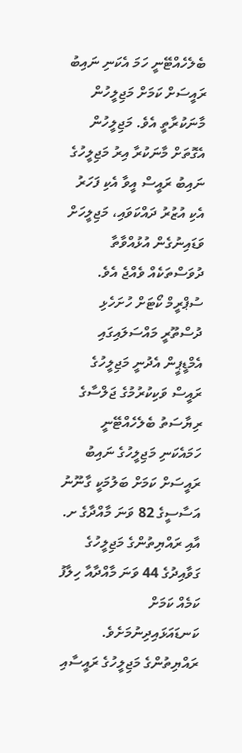ބެލެހެއްޓޭނީ ހަމަ އެކަނި ނައިބު ރައީސަށް ކަމަށް މަޖިލީހުން މާނަކުރާތީ އެވެ. މަޖިލީހުން އެގޮތަށް މާނަކުރާ އިރު މަޖިލީހުގެ ނައިބު ރައީސް އީވާ އެކި ފަހަރު އެކި އުޒުރު ދައްކަވައި، މަޖިލީހަށް ވަޑައިނުގެން އުޅުއްވާތާ ދުވަސްތަކެއް ވެއްޖެ އެވެ.
ސުޕްރީމް ކޯޓަށް ހުށަހެޅި ދުސްތޫރީ މައްސަލައިގައި އެމްޑީޕީން އެދުނީ މަޖިލީހުގެ ރައީސް ވަކިކުރުމުގެ ޖަލްސާގެ ރިޔާސަތު ބެލެހެއްޓޭނީ ހަމައެކަނި މަޖިލީހުގެ ނައިބު ރައީސަށް ކަމަށް ބަލުމަކީ ގާނޫނު އަސާސީގެ 82 ވަނަ މާއްދާގެ ށ. އާއި ރައްޔިތުންގެ މަޖިލީހުގެ ގަވާއިދުގެ 44 ވަނަ މާއްދާއާ ހިލާފު ކަމެއް ކަމަށް ކަނޑައަޅައިދިނުމަށެވެ.
ރައްޔިތުންގެ މަޖިލީހުގެ ރައީސާއި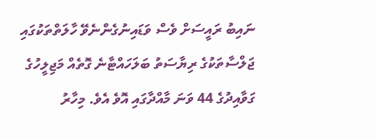ނައިބު ރައީސަށް ވެސް ވަޑައިނުގެންނެވޭ ހާލަތްތަކުގައި ޖަލްސާތަކުގެ ރިޔާސަތު ބަލަހައްޓާނެ ގޮތެއް މަޖިލީހުގެ ގަވާއިދުގެ 44 ވަނަ މާއްދާގައި އޮވެ އެވެ. މިހާރު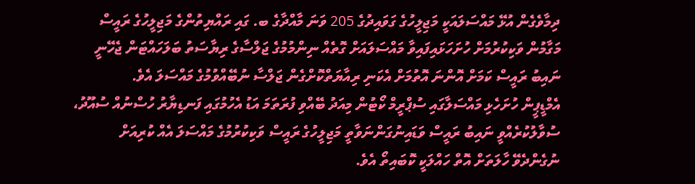ދިމާވެގެން އުޅޭ މައްސަލައަކީ މަޖިލީހުގެ ގަވައިދުގެ 205 ވަނަ މާއްދާގެ ބ. ގައި ރައްޔިތުންގެ މަޖިލީހުގެ ރައީސް މަގާމުން ވަކިކުރުމަށް ހުށަހަޅައިފައިވާ މައްސަލައަށް ގޮތެއް ނިންމުމުގެ ޖަލްސާގެ ރިޔާސަތު ބަލަހައްޓަން ޖެހޭނީ ނައިބު ރައީސް ކަމަށް އޮންނަ އޮތުމަށް އެކަނި ރިއާޔަތްކޮށްގެން ޖަލްސާ ނުބޭއްވުމުގެ މައްސަލަ އެވެ.
އެމްޑީޕީން ހުށަހެޅި މައްސަލާގައި ސުޕްރީމް ކޯޓުން މިއަދު ބޭއްވި ފުރަތަމަ އަޑު އެހުމުގައި ފަނޑިޔާރު ހުސްނުއް ސުއޫދު، ސުވާލުކުރެއްވީ ނައިބު ރައީސް ވަޑައިނުގަންނަވާތީ މަޖިލީހުގެ ރައީސް ވަކިކުރުމުގެ މައްސަލަ އެއް ކުރިއަށް ނުގެންދެވޭ ހާލަތަށް އޮތް ހައްލަކީ ކޮބައިތޯ އެވެ.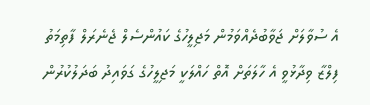އެ ސުވާލަށް ޖަވާބުދެއްވަމުން މަޖިލީހުގެ ކައުންސެލް ޖެނެރަލް ފާތިމަތު ފިލްޒާ ވިދާޅުވީ އެ ހާލަތަށް އޮތް ހައްލަކީ މަޖިލީހުގެ ގަވައިދު ބަދަލުކުރުން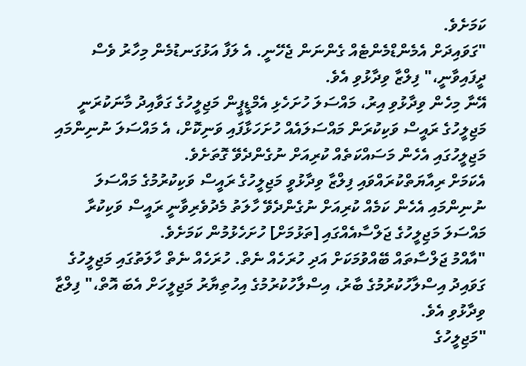ކަމަށެވެ.
"ގަވައިދަށް އެމެންޑްމެންޓެއް ގެންނަން ޖެހޭނީ. އެ ލަފާ އަޅުގަނޑުމެން މިހާރު ވެސް ދީފައިވާނީ،" ފިލްޒާ ވިދާޅުވި އެވެ.
އޭނާ މިހެން ވިދާޅުވި އިރު، މައްސަލަ ހުށަހެޅި އެމްޑީޕީން މަޖިލީހުގެ ގަވާއިދު މާނަކުރަނީ މަޖިލީހުގެ ރައީސް ވަކިކުރަން މައްސަލައެއް ހުށަހަޅާފައި ވަނިކޮށް، އެ މައްސަލަ ނުނިންމައި މަޖިލީހުގައި އެހެން މަސައްކަތެއް ކުރިއަށް ނުގެންދެވޭ ގޮތަށެވެ.
އެކަމަށް ރިއާޔަތްކުރައްވައި ފިލްޒާ ވިދާޅުވީ މަޖިލީހުގެ ރައީސް ވަކިކުރުމުގެ މައްސަލަ ނުނިންމައި އެހެން ކަމެއް ކުރިއަށް ނުގެންދެވޭ ހާލަތު މެދުވެރިވާނީ ރައީސް ވަކިކުރާ މައްސަލަ މަޖިލީހުގެ ޖަލްސާއެއްގައި [ތަޅުމަށް] ހުށަހެޅުމުން ކަމަށެވެ.
"އާއްމު ޖަލްސާތައް ބޭއްވުމަކަށް އަދި ހުރަހެއް ނެތް. ހުރަހެއް ނެތް ހާލަތުގައި މަޖިލީހުގެ ގަވައިދު އިސްލާހުކުރުމުގެ ބާރު، އިސްލާހުކުރުމުގެ އިހުތިޔާރު މަޖިލީހަށް އެބަ އޮތް،" ފިލްޒާ ވިދާޅުވި އެވެ.
"މަޖިލީހުގެ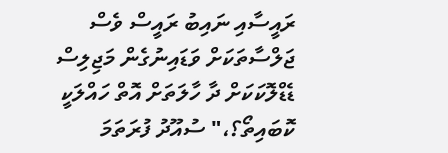ރައީސާއި ނައިބު ރައީސް ވެސް ޖަލްސާތަކަށް ވަޑައިނުގެން މަޖިލިސް ޑެޑްލޮކަކަށް ދާ ހާލަތަށް އޮތް ހައްލަކީ ކޮބައިތޯ؟،" ސުއޫދު ފުރަތަމަ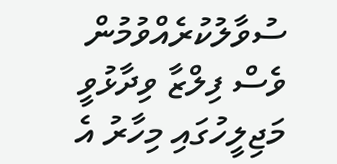ސުވާލުކުރެއްވުމުން ވެސް ފިލްޒާ ވިދާޅުވީ މަޖިލީހުގައި މިހާރު އެ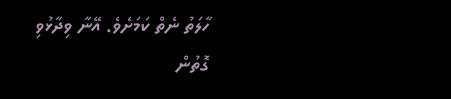ހާލަތު ނެތް ކަމަށެވެ. އޭނާ ވިދާޅުވި ގޮތުން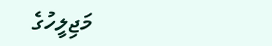މަޖިލީހުގެ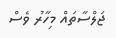ޖަލްސާތައް މިހާރު ވެސް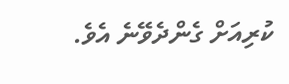ކުރިއަށް ގެންދެވޭނެ އެވެ.